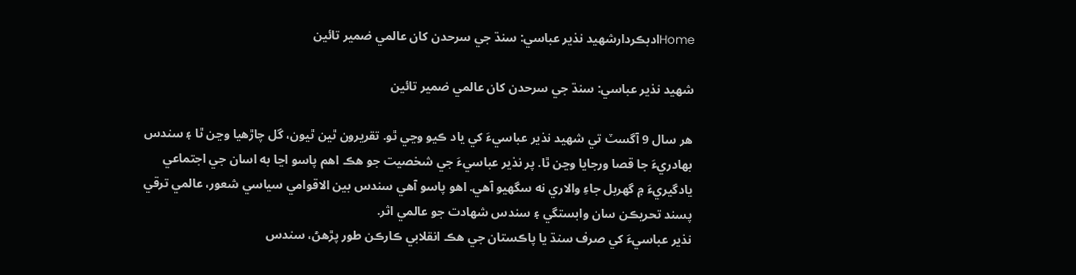Homeادبڪردارشھيد نذير عباسي: سنڌ جي سرحدن کان عالمي ضمير تائين

شھيد نذير عباسي: سنڌ جي سرحدن کان عالمي ضمير تائين

هر سال 9 آگسٽ تي شھيد نذير عباسيءَ کي ياد ڪيو وڃي ٿو. تقريرون ٿين ٿيون، گل چاڙهيا وڃن ٿا ۽ سندس بھادريءَ جا قصا ورجايا وڃن ٿا. پر نذير عباسيءَ جي شخصيت جو هڪ اهم پاسو اڃا به اسان جي اجتماعي يادگيريءَ ۾ گهربل جاءِ والاري نه سگهيو آهي. اهو پاسو آهي سندس بين الاقوامي سياسي شعور، عالمي ترقي پسند تحريڪن سان وابستگي ۽ سندس شھادت جو عالمي اثر.
نذير عباسيءَ کي صرف سنڌ يا پاڪستان جي هڪ انقلابي ڪارڪن طور پڙهڻ، سندس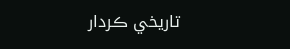تاريخي ڪردار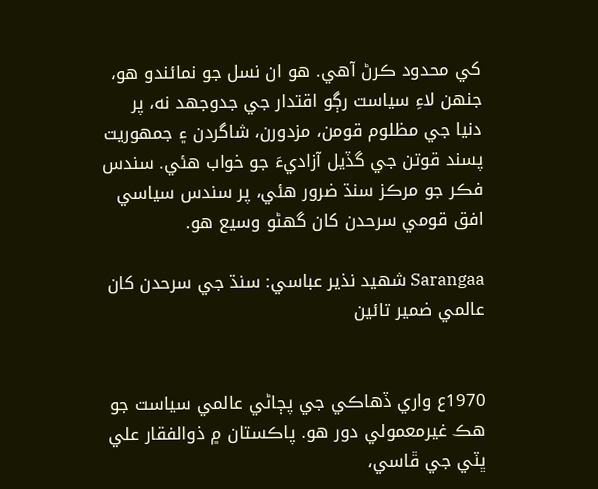کي محدود ڪرڻ آهي. هو ان نسل جو نمائندو هو، جنھن لاءِ سياست رڳو اقتدار جي جدوجھد نه، پر دنيا جي مظلوم قومن، مزدورن، شاگردن ۽ جمهوريت پسند قوتن جي گڏيل آزاديءَ جو خواب هئي. سندس فڪر جو مرڪز سنڌ ضرور هئي، پر سندس سياسي افق قومي سرحدن کان گهڻو وسيع هو.

Sarangaa شھيد نذير عباسي: سنڌ جي سرحدن کان عالمي ضمير تائين


1970ع واري ڏهاڪي جي پڄاڻي عالمي سياست جو هڪ غيرمعمولي دور هو. پاڪستان ۾ ذوالفقار علي ڀٽي جي ڦاسي،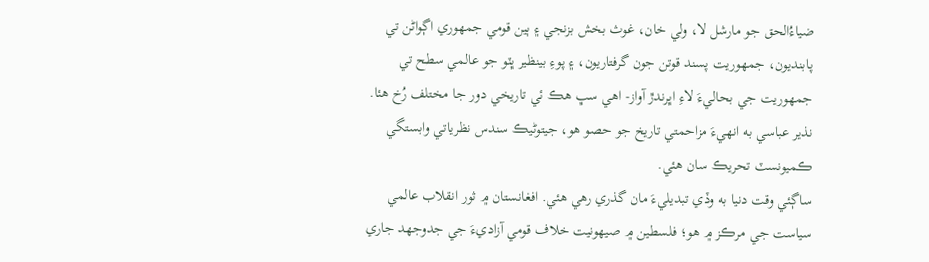ضياءُالحق جو مارشل لا، ولي خان، غوث بخش بزنجي ۽ ٻين قومي جمهوري اڳواڻن تي پابنديون، جمهوريت پسند قوتن جون گرفتاريون، ۽ پوءِ بينظير ڀٽو جو عالمي سطح تي جمهوريت جي بحاليءَ لاءِ اڀرندڙ آواز- اهي سڀ هڪ ئي تاريخي دور جا مختلف رُخ هئا. نذير عباسي به انهيءَ مزاحمتي تاريخ جو حصو هو، جيتوڻيڪ سندس نظرياتي وابستگي ڪميونسٽ تحريڪ سان هئي.
ساڳئي وقت دنيا به وڏي تبديليءَ مان گذري رهي هئي. افغانستان ۾ ثور انقلاب عالمي سياست جي مرڪز ۾ هو؛ فلسطين ۾ صيھونيت خلاف قومي آزاديءَ جي جدوجھد جاري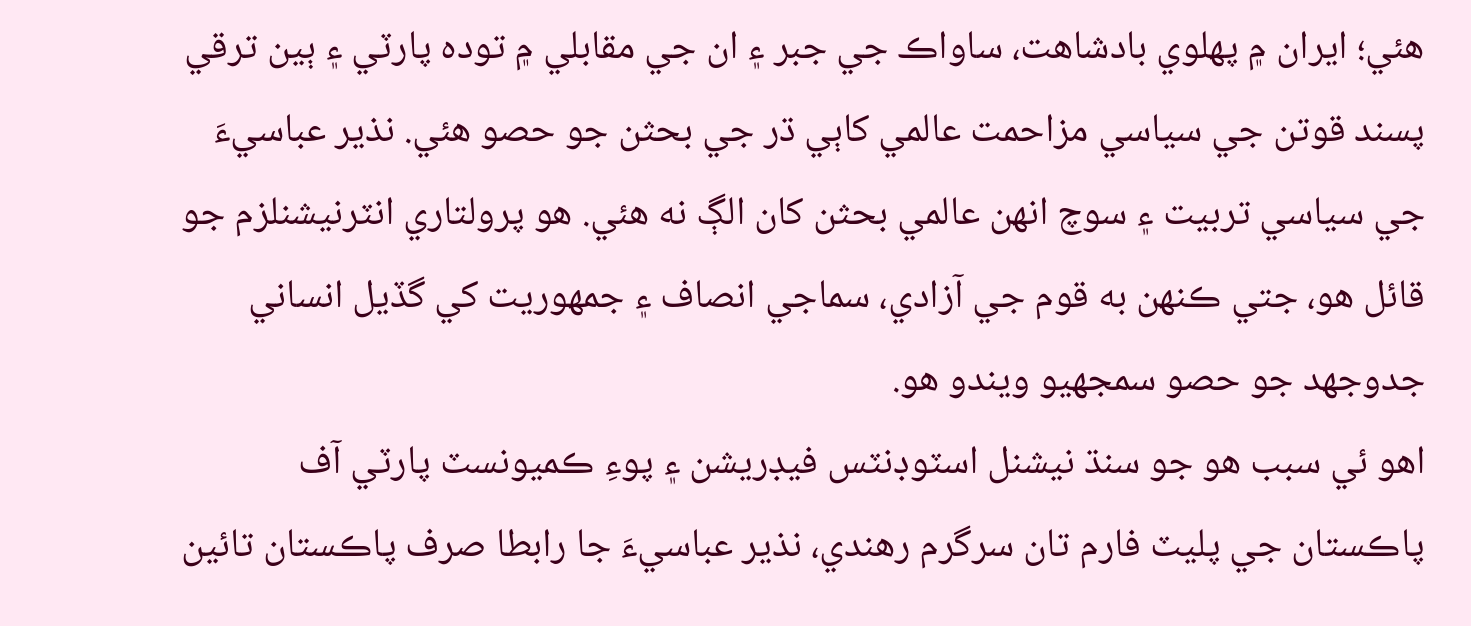هئي؛ ايران ۾ پھلوي بادشاهت، ساواڪ جي جبر ۽ ان جي مقابلي ۾ توده پارٽي ۽ ٻين ترقي پسند قوتن جي سياسي مزاحمت عالمي کاٻي ڌر جي بحثن جو حصو هئي. نذير عباسيءَ جي سياسي تربيت ۽ سوچ انهن عالمي بحثن کان الڳ نه هئي. هو پرولتاري انٽرنيشنلزم جو قائل هو، جتي ڪنھن به قوم جي آزادي، سماجي انصاف ۽ جمهوريت کي گڏيل انساني جدوجھد جو حصو سمجهيو ويندو هو.
اهو ئي سبب هو جو سنڌ نيشنل اسٽوڊنٽس فيڊريشن ۽ پوءِ ڪميونسٽ پارٽي آف پاڪستان جي پليٽ فارم تان سرگرم رهندي، نذير عباسيءَ جا رابطا صرف پاڪستان تائين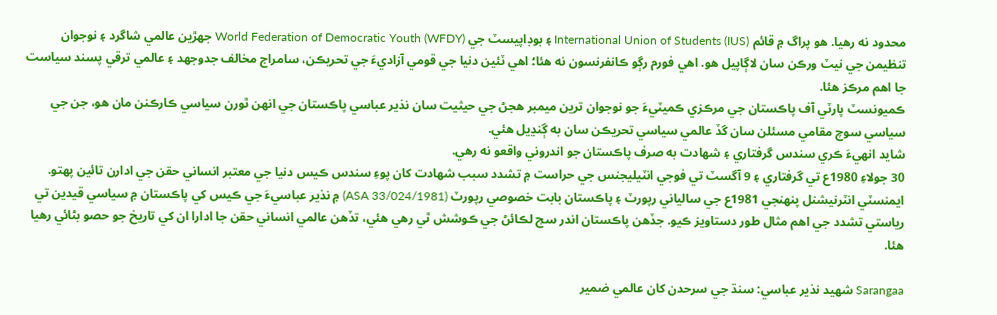محدود نه رهيا. هو پراگ ۾ قائم International Union of Students (IUS) ۽ بوڊاپيسٽ جي World Federation of Democratic Youth (WFDY) جھڙين عالمي شاگرد ۽ نوجوان تنظيمن جي نيٽ ورڪن سان لاڳاپيل هو. اهي فورم رڳو ڪانفرنسون نه هئا؛ اهي ٽئين دنيا جي قومي آزاديءَ جي تحريڪن، سامراج مخالف جدوجھد ۽ عالمي ترقي پسند سياست جا اهم مرڪز هئا.
ڪميونسٽ پارٽي آف پاڪستان جي مرڪزي ڪميٽيءَ جو نوجوان ترين ميمبر هجڻ جي حيثيت سان نذير عباسي پاڪستان جي انهن ٿورن سياسي ڪارڪنن مان هو، جن جي سياسي سوچ مقامي مسئلن سان گڏ عالمي سياسي تحريڪن سان به ڳنڍيل هئي.
شايد انهيءَ ڪري سندس گرفتاري ۽ شھادت به صرف پاڪستان جو اندروني واقعو نه رهي.
30 جولاءِ 1980ع تي گرفتاري ۽ 9 آگسٽ تي فوجي انٽيليجنس جي حراست ۾ تشدد سبب شھادت کان پوءِ سندس ڪيس دنيا جي معتبر انساني حقن جي ادارن تائين پھتو. ايمنسٽي انٽرنيشنل پنھنجي 1981ع جي سالياني رپورٽ ۽ پاڪستان بابت خصوصي رپورٽ (ASA 33/024/1981) ۾ نذير عباسيءَ جي ڪيس کي پاڪستان ۾ سياسي قيدين تي رياستي تشدد جي اهم مثال طور دستاويز ڪيو. جڏهن پاڪستان اندر سچ لڪائڻ جي ڪوشش ٿي رهي هئي، تڏهن عالمي انساني حقن جا ادارا ان کي تاريخ جو حصو بڻائي رهيا هئا.

Sarangaa شھيد نذير عباسي: سنڌ جي سرحدن کان عالمي ضمير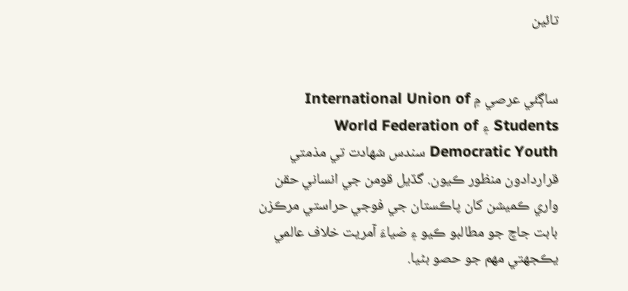تائين


ساڳئي عرصي ۾ International Union of Students ۽ World Federation of Democratic Youth سندس شھادت تي مذمتي قراردادون منظور ڪيون. گڏيل قومن جي انساني حقن واري ڪميشن کان پاڪستان جي فوجي حراستي مرڪزن بابت جاچ جو مطالبو ڪيو ۽ ضياءَ آمريت خلاف عالمي يڪجھتي مھم جو حصو بڻيا.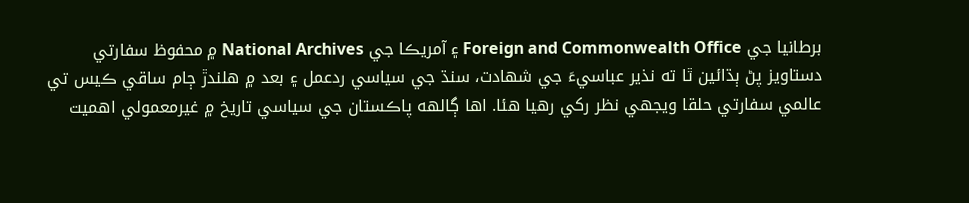برطانيا جي Foreign and Commonwealth Office ۽ آمريڪا جي National Archives ۾ محفوظ سفارتي دستاويز پڻ ٻڌائين ٿا ته نذير عباسيءَ جي شھادت، سنڌ جي سياسي ردعمل ۽ بعد ۾ هلندڙ ڄام ساقي ڪيس تي عالمي سفارتي حلقا ويجهي نظر رکي رهيا هئا. اها ڳالهه پاڪستان جي سياسي تاريخ ۾ غيرمعمولي اهميت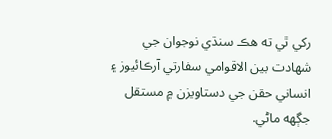رکي ٿي ته هڪ سنڌي نوجوان جي شھادت بين الاقوامي سفارتي آرڪائيوز ۽ انساني حقن جي دستاويزن ۾ مستقل جڳھه ماڻي.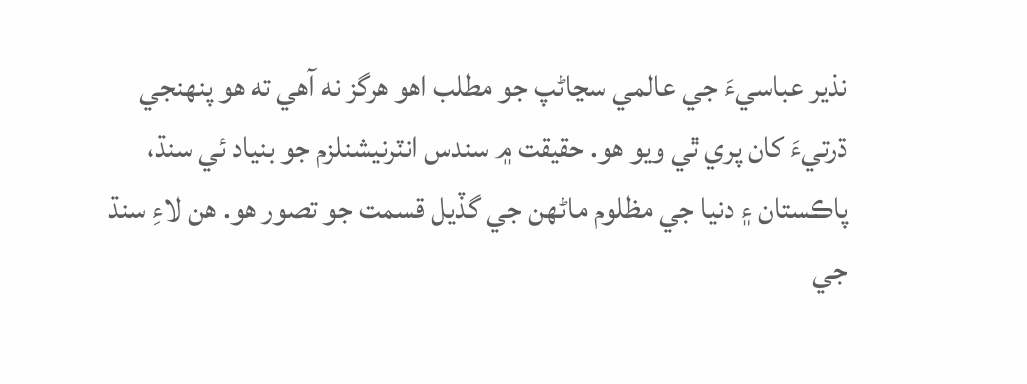نذير عباسيءَ جي عالمي سڃاڻپ جو مطلب اهو هرگز نه آهي ته هو پنھنجي ڌرتيءَ کان پري ٿي ويو هو. حقيقت ۾ سندس انٽرنيشنلزم جو بنياد ئي سنڌ، پاڪستان ۽ دنيا جي مظلوم ماڻهن جي گڏيل قسمت جو تصور هو. هن لاءِ سنڌ جي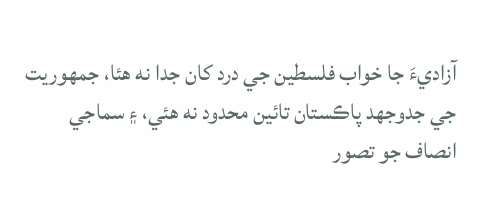آزاديءَ جا خواب فلسطين جي درد کان جدا نه هئا، جمهوريت جي جدوجھد پاڪستان تائين محدود نه هئي، ۽ سماجي انصاف جو تصور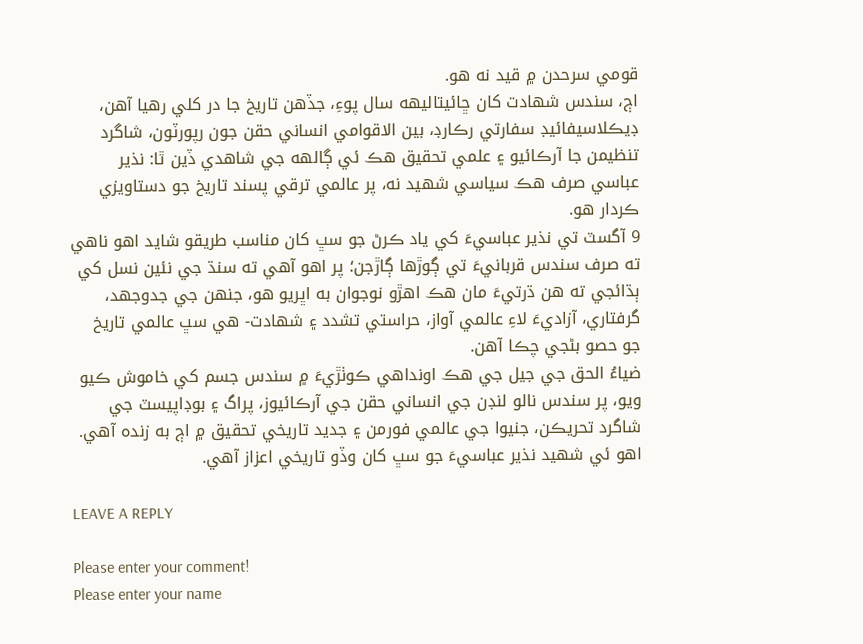قومي سرحدن ۾ قيد نه هو.
اڄ، سندس شھادت کان ڇائيتاليھه سال پوءِ، جڏهن تاريخ جا در کلي رهيا آهن، ڊيڪلاسيفائيڊ سفارتي رڪارڊ، بين الاقوامي انساني حقن جون رپورٽون، شاگرد تنظيمن جا آرڪائيو ۽ علمي تحقيق هڪ ئي ڳالهه جي شاهدي ڏين ٿا: نذير عباسي صرف هڪ سياسي شھيد نه، پر عالمي ترقي پسند تاريخ جو دستاويزي ڪردار هو.
9 آگسٽ تي نذير عباسيءَ کي ياد ڪرڻ جو سڀ کان مناسب طريقو شايد اهو ناهي ته صرف سندس قربانيءَ تي ڳوڙها ڳاڙجن؛ پر اهو آهي ته سنڌ جي نئين نسل کي ٻڌائجي ته هن ڌرتيءَ مان هڪ اهڙو نوجوان به اڀريو هو، جنھن جي جدوجھد، گرفتاري، آزاديءَ لاءِ عالمي آواز، حراستي تشدد ۽ شھادت- هي سڀ عالمي تاريخ جو حصو بڻجي چڪا آهن.
ضياءُ الحق جي جيل جي هڪ اونداهي ڪوٺڙيءَ ۾ سندس جسم کي خاموش ڪيو ويو، پر سندس نالو لنڊن جي انساني حقن جي آرڪائيوز، پراگ ۽ بوڊاپيسٽ جي شاگرد تحريڪن، جنيوا جي عالمي فورمن ۽ جديد تاريخي تحقيق ۾ اڄ به زنده آهي. اهو ئي شھيد نذير عباسيءَ جو سڀ کان وڏو تاريخي اعزاز آهي.

LEAVE A REPLY

Please enter your comment!
Please enter your name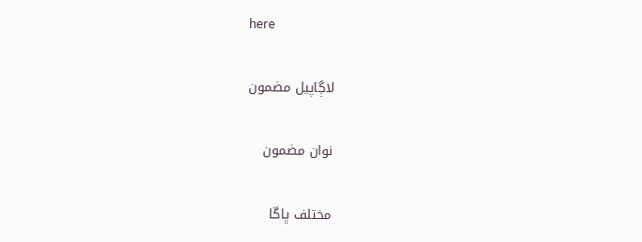here

لاڳاپيل مضمون

نوان مضمون

مختلف ڀاڱا